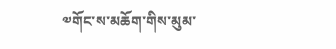༧གོང་ས་མཆོག་གིས་མུམ་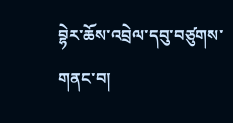བྷེར་ཆོས་འབྲེལ་དབུ་བཙུགས་གནང་བ།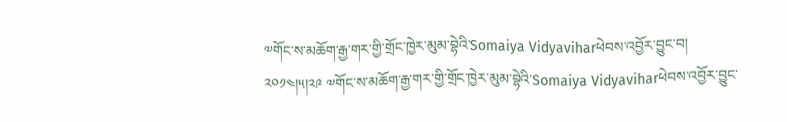༧གོང་ས་མཆོག་རྒྱ་གར་གྱི་གྲོང་ཁྱེར་མུམ་བྷེའི་Somaiya Vidyaviharཕེབས་འབྱོར་བྱུང་བ། ༢༠༡༤།༥།༢༩ ༧གོང་ས་མཆོག་རྒྱ་གར་གྱི་གྲོང་ཁྱེར་མུམ་བྷེའི་Somaiya Vidyaviharཕེབས་འབྱོར་བྱུང་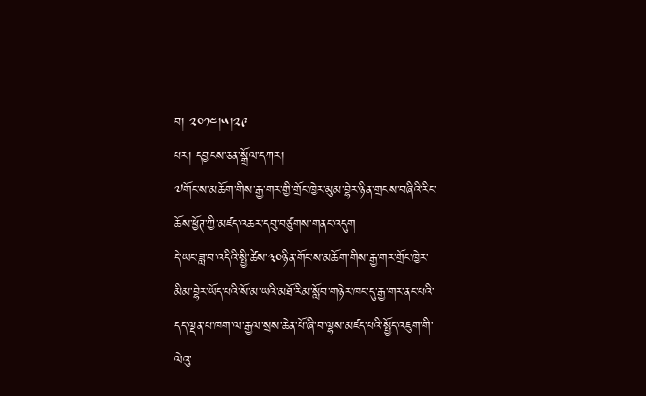བ། ༢༠༡༤།༥།༢༩
པར། དབྱངས་ཅན་སྒྲོལ་དཀར།
༧གོང་ས་མཆོག་གིས་རྒྱ་གར་གྱི་གྲོང་ཁྱེར་མུམ་བྷེར་ཉིན་གྲངས་བཞིའི་རིང་ཆོས་ཕྱོཊ་ཀྱི་མཛད་འཆར་དབུ་བཙུགས་གནང་འདུག
དེ་ཡང་ཟླ་བ་འདིའི་སྤྱི་ཚེས་༣༠ཉིན་གོང་ས་མཆོག་གིས་རྒྱ་གར་གྲོང་ཁྱེར་མིམ་བྷེར་ཡོད་པའི་སོ་མ་ཡའི་མཐོ་རིམ་སློབ་གཉེར་ཁང་དུ་རྒྱ་གར་ནང་པའི་དད་ལྡན་པ་ཁག་ལ་རྒྱལ་སྲས་ཆེན་པོ་ཞི་བ་ལྷས་མཛད་པའི་སྤྱོད་འཇུག་གི་ལེའུ་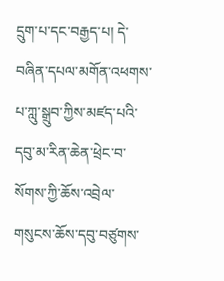དྲུག་པ་དང་བརྒྱད་པ། དེ་བཞིན་དཔལ་མགོན་འཕགས་པ་ཀླུ་སྒྲུབ་ཀྱིས་མཛད་པའི་དབུ་མ་རིན་ཆེན་ཕྲེང་བ་སོགས་ཀྱི་ཆོས་འབྲེལ་གསུངས་ཆོས་དབུ་བཙུགས་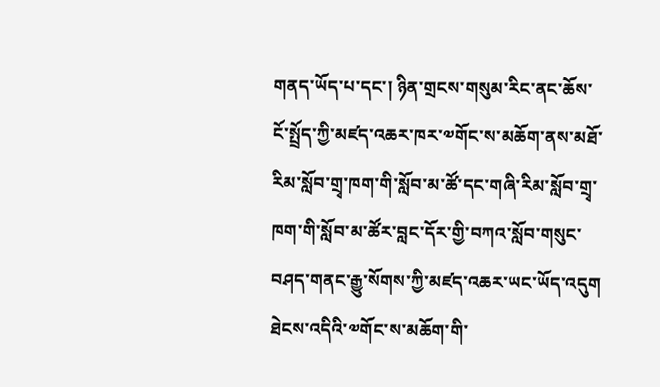གནད་ཡོད་པ་དང་། ཉིན་གྲངས་གསུམ་རིང་ནང་ཆོས་ངོ་སྤྲོད་ཀྱི་མཛད་འཆར་ཁར་༧གོང་ས་མཆོག་ནས་མཐོ་རིམ་སློབ་གྲྭ་ཁག་གི་སློབ་མ་ཚོ་དང་གཞི་རིམ་སློབ་གྲྭ་ཁག་གི་སློབ་མ་ཚོར་བླང་དོར་གྱི་བཀའ་སློབ་གསུང་བཤད་གནང་རྒྱུ་སོགས་ཀྱི་མཛད་འཆར་ཡང་ཡོད་འདུག
ཐེངས་འདིའི་༧གོང་ས་མཆོག་གི་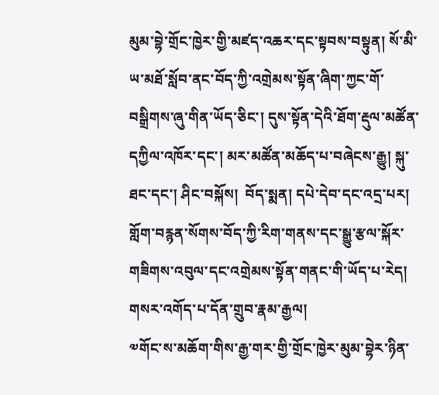མུམ་བྷེ་གྲོང་ཁྱེར་གྱི་མཛད་འཆར་དང་སྟབས་བསྟུན། སོ་མི་ཡ་མཐོ་སློབ་ནང་བོད་ཀྱི་འགྲེམས་སྟོན་ཞིག་ཀྱང་གོ་བསྒྲིགས་ཞུ་གིན་ཡོད་ཅིང་། དུས་སྟོན་དེའི་ཐོག་རྡུལ་མཚོན་དཀྱིལ་འཁོར་དང་། མར་མཚོན་མཆོད་པ་བཞེངས་རྒྱུ། སྐུ་ཐང་དང་། ཤིང་བསྐོས།  བོད་སྨན། དཔེ་དེབ་དང་འདྲ་པར། གློག་བརྙན་སོགས་བོད་ཀྱི་རིག་གནས་དང་སྒྱུ་རྩལ་སྐོར་གཟིགས་འབུལ་དང་འགྲེམས་སྟོན་གནང་གི་ཡོད་པ་རེད།
གསར་འགོད་པ་དོན་གྲུབ་རྣམ་རྒྱལ།
༧གོང་ས་མཆོག་གིས་རྒྱ་གར་གྱི་གྲོང་ཁྱེར་མུམ་བྷེར་ཉིན་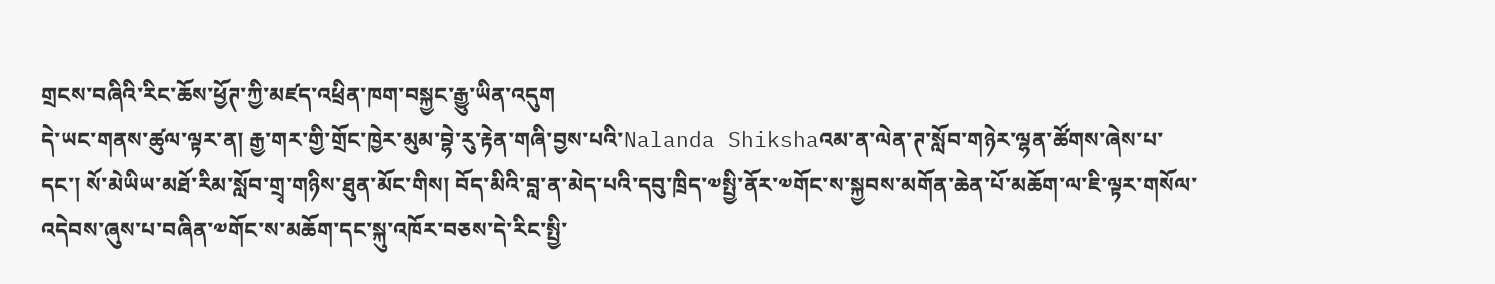གྲངས་བཞིའི་རིང་ཆོས་ཕྱོཊ་ཀྱི་མཛད་འཕྲིན་ཁག་བསྐྱང་རྒྱུ་ཡིན་འདུག
དེ་ཡང་གནས་ཚུལ་ལྟར་ན། རྒྱ་གར་གྱི་གྲོང་ཁྱེར་མུམ་བྷེ་རུ་རྟེན་གཞི་བྱས་པའི་Nalanda Shikshaའམ་ན་ལེན་ཊ་སློབ་གཉེར་ལྷན་ཚོགས་ཞེས་པ་དང་། སོ་མེཡིཡ་མཐོ་རིམ་སློབ་གྲྭ་གཉིས་ཐུན་མོང་གིས། བོད་མིའི་བླ་ན་མེད་པའི་དབུ་ཁྲིད་༧སྤྱི་ནོར་༧གོང་ས་སྐྱབས་མགོན་ཆེན་པོ་མཆོག་ལ་ཇི་ལྟར་གསོལ་འདེབས་ཞུས་པ་བཞིན་༧གོང་ས་མཆོག་དང་སྐུ་འཁོར་བཅས་དེ་རིང་སྤྱི་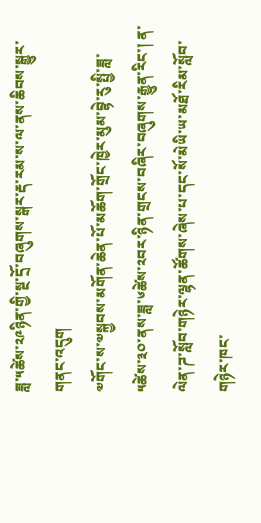ཟླ་༥ཚེས་༢༩ཉིན་གྱི་སྔ་དྲོ་བཞུགས་སྒར་རྡ་རམ་ས་ལ་ནས་ཆིབས་སྒྱུར་གནང་འདུག
༧གོང་ས་༧སྐྱབས་མགོན་ཆེན་པོ་མཆོག་གྲོང་ཁྱེར་མུམ་བྷེ་རུ་སྤྱི་ཟླ་༥ཚེས་༣༠་ནས་ཟླ་༦ཚེས་༢བར་ཉིན་གྲངས་བཞིར་བཞུགས་རྒྱུན་རིང་། ན་ལེན་ཌ་སློབ་གཉེར་ལྷན་ཚོགས་ཞེས་པ་དང་སོ་མེཡི་ཡ་མཐོ་རིམ་སློབ་གཉེར་ཁང་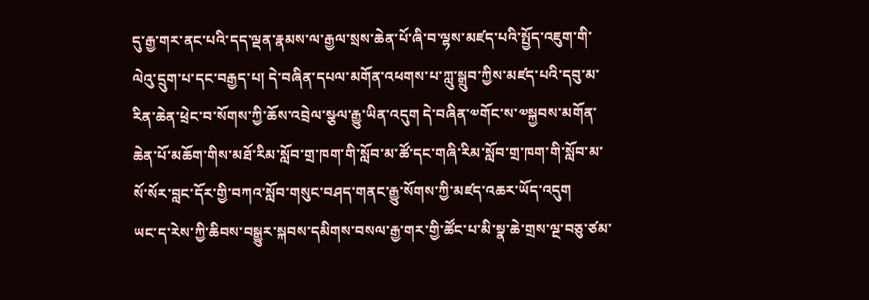དུ་རྒྱ་གར་ནང་པའི་དད་ལྡན་རྣམས་ལ་རྒྱལ་སྲས་ཆེན་པོ་ཞི་བ་ལྷས་མཛད་པའི་སྤྱོད་འཇུག་གི་ལེའུ་དྲུག་པ་དང་བརྒྱད་པ། དེ་བཞིན་དཔལ་མགོན་འཕགས་པ་ཀླུ་སྒྲུབ་ཀྱིས་མཛད་པའི་དབུ་མ་རིན་ཆེན་ཕྲེང་བ་སོགས་ཀྱི་ཆོས་འབྲེལ་སྩལ་རྒྱུ་ཡིན་འདུག དེ་བཞིན་༧གོང་ས་༧སྐྱབས་མགོན་ཆེན་པོ་མཆོག་གིས་མཐོ་རིམ་སློབ་གྲ་ཁག་གི་སློབ་མ་ཚོ་དང་གཞི་རིམ་སློབ་གྲ་ཁག་གི་སློབ་མ་སོ་སོར་བླང་དོར་གྱི་བཀའ་སློབ་གསུང་བཤད་གནང་རྒྱུ་སོགས་ཀྱི་མཛད་འཆར་ཡོད་འདུག
ཡང་ད་རེས་ཀྱི་ཆིབས་བསྒྱུར་སྐབས་དམིགས་བསལ་རྒྱ་གར་གྱི་ཚོང་པ་མི་སྣ་ཆེ་གྲས་ལྔ་བཅུ་ཙམ་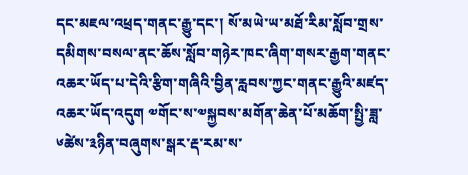དང་མཇལ་འཕྲད་གནང་རྒྱུ་དང་། སོ་མཡེ་ཡ་མཐོ་རིམ་སློབ་གྲས་དམིགས་བསལ་ནང་ཆོས་སློབ་གཉེར་ཁང་ཞིག་གསར་རྒྱག་གནང་འཆར་ཡོད་པ་དེའི་རྩིག་གཞིའི་བྱིན་རླབས་ཀྱང་གནང་རྒྱུའི་མཛད་འཆར་ཡོད་འདུག ༧གོང་ས་༧སྐྱབས་མགོན་ཆེན་པོ་མཆོག་སྤྱི་ཟླ་༦ཚེས་༣ཉིན་བཞུགས་སྒར་རྡ་རམ་ས་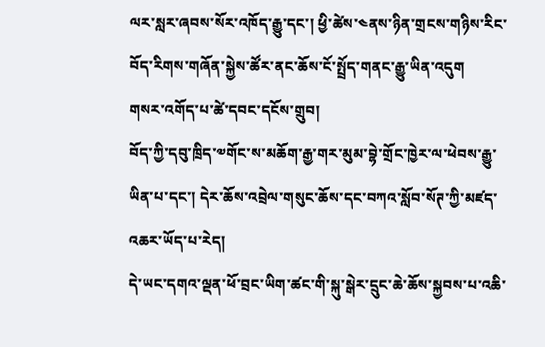ལར་སླར་ཞབས་སོར་འཁོད་རྒྱུ་དང་། ཕྱི་ཚེས་༤ནས་ཉིན་གྲངས་གཉིས་རིང་བོད་རིགས་གཞོན་སྐྱེས་ཚོར་ནང་ཆོས་ངོ་སྤྲོད་གནང་རྒྱུ་ཡིན་འདུག
གསར་འགོད་པ་ཚེ་དབང་དངོས་གྲུབ།
བོད་ཀྱི་དབུ་ཁྲིད་༧གོང་ས་མཆོག་རྒྱ་གར་མུམ་བྷེ་གྲོང་ཁྱེར་ལ་ཕེབས་རྒྱུ་ཡིན་པ་དང་། དེར་ཆོས་འབྲེལ་གསུང་ཆོས་དང་བཀའ་སློབ་སོཊ་ཀྱི་མཛད་འཆར་ཡོད་པ་རེད།
དེ་ཡང་དགའ་ལྡན་ཕོ་བྲང་ཡིག་ཚང་གི་སྐུ་སྒེར་དྲུང་ཆེ་ཆོས་སྐྱབས་པ་འཆི་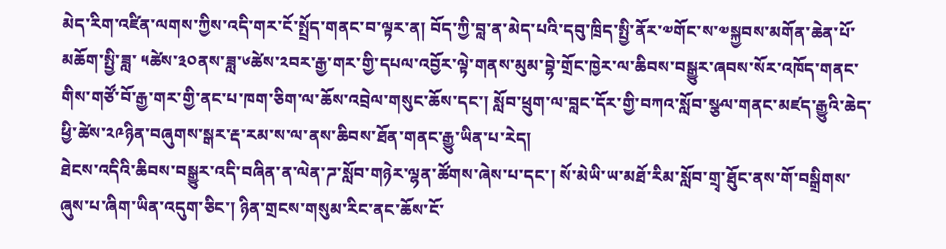མེད་རིག་འཛིན་ལགས་ཀྱིས་འདི་གར་ངོ་སྤྲོད་གནང་བ་ལྟར་ན། བོད་ཀྱི་བླ་ན་མེད་པའི་དབུ་ཁྲིད་སྤྱི་ནོར་༧གོང་ས་༧སྐྱབས་མགོན་ཆེན་པོ་མཆོག་སྤྱི་ཟླ་ ༥ཚེས་༣༠ནས་ཟླ་༦ཚེས་༢བར་རྒྱ་གར་གྱི་དཔལ་འབྱོར་ལྟེ་གནས་མུམ་བྷེ་གྲོང་ཁྱེར་ལ་ཆིབས་བསྒྱུར་ཞབས་སོར་འཁོད་གནང་གིས་གཙོ་བོ་རྒྱ་གར་གྱི་ནང་པ་ཁག་ཅིག་ལ་ཆོས་འབྲེལ་གསུང་ཆོས་དང་། སློབ་ཕྲུག་ལ་བླང་དོར་གྱི་བཀའ་སློབ་སྩལ་གནང་མཛད་རྒྱུའི་ཆེད་ཕྱི་ཚེས་༢༩ཉིན་བཞུགས་སྒར་རྡ་རམ་ས་ལ་ནས་ཆིབས་ཐོན་གནང་རྒྱུ་ཡིན་པ་རེད།
ཐེངས་འདིའི་ཆིབས་བསྒྱུར་འདི་བཞིན་ན་ལེན་ཌ་སློབ་གཉེར་ལྷན་ཚོགས་ཞེས་པ་དང་། སོ་མེཡི་ཡ་མཐོ་རིམ་སློབ་གྲྭ་ཐོུང་ནས་གོ་བསྒྲིགས་ཞུས་པ་ཞིག་ཡིན་འདུག་ཅིང་། ཉིན་གྲངས་གསུམ་རིང་ནང་ཆོས་ངོ་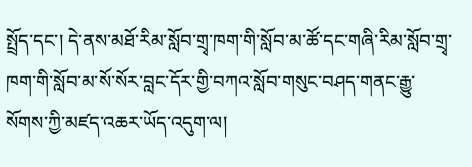སྤྲོད་དང་། དེ་ནས་མཐོ་རིམ་སློབ་གྲྭ་ཁག་གི་སློབ་མ་ཚོ་དང་གཞི་རིམ་སློབ་གྲྭ་ཁག་གི་སློབ་མ་སོ་སོར་བླང་དོར་གྱི་བཀའ་སློབ་གསུང་བཤད་གནང་རྒྱུ་སོགས་ཀྱི་མཛད་འཆར་ཡོད་འདུག་ལ།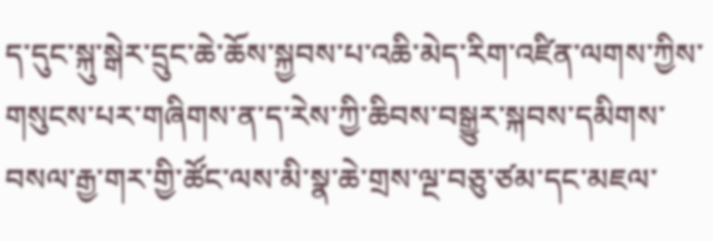ད་དུང་སྐུ་སྒེར་དྲུང་ཆེ་ཆོས་སྐྱབས་པ་འཆི་མེད་རིག་འཛིན་ལགས་ཀྱིས་གསུངས་པར་གཞིགས་ན་ད་རེས་ཀྱི་ཆིབས་བསྒྱུར་སྐབས་དམིགས་བསལ་རྒྱ་གར་གྱི་ཚོང་ལས་མི་སྣ་ཆེ་གྲས་ལྔ་བཅུ་ཙམ་དང་མཇལ་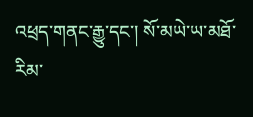འཕྲད་གནང་རྒྱུ་དང་། སོ་མཡེ་ཡ་མཐོ་རིམ་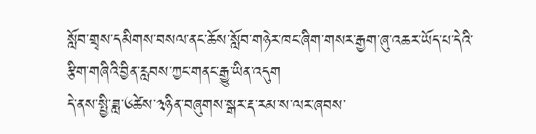སློབ་གྲྭས་དམིགས་བསལ་ནང་ཆོས་སློབ་གཉེར་ཁང་ཞིག་གསར་རྒྱག་ཞུ་འཆར་ཡོད་པ་དེའི་རྩིག་གཞིའི་བྱིན་རླབས་ཀྱང་གནང་རྒྱུ་ཡིན་འདུག
དེ་ནས་སྤྱི་ཟླ་༦ཚེས་༣ཉིན་བཞུགས་སྒར་རྡ་རམ་ས་ལར་ཞབས་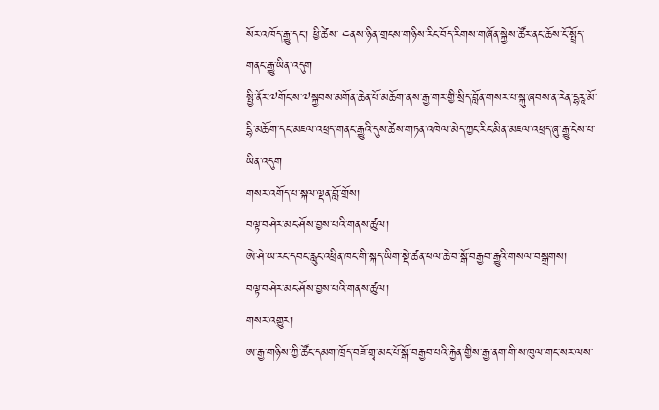སོར་འཁོད་རྒྱུ་དང་། ཕྱི་ཚེས་ ༤ནས་ཉིན་གྲངས་གཉིས་རིང་བོད་རིགས་གཞོན་སྐྱེས་ཚོར་ནང་ཆོས་ངོ་སྤྲོད་གནང་རྒྱུ་ཡིན་འདུག
སྤྱི་ནོར་༧གོང་ས་༧སྐྱབས་མགོན་ཆེན་པོ་མཆོག་ནས་རྒྱ་གར་གྱི་སྲིད་བློན་གསར་པ་སྐུ་ཞབས་ན་རེན་དྷརཱ་མོ་དྷི་མཆོག་དང་མཇལ་འཕྲད་གནང་རྒྱུའི་དུས་ཚེས་གཏན་འཁེལ་མེད་ཀྱང་རིང་མིན་མཇལ་འཕྲད་ཞུ་རྒྱུ་ངེས་པ་ཡིན་འདུག
གསར་འགོད་པ་སྐལ་ལྡན་བློ་གྲོས།
བལྟ་བཤེར་མང་ཤོས་བྱས་པའི་གནས་ཚུལ།
ཨེ་ཤེ་ཡ་རང་དབང་རླུང་འཕྲིན་ཁང་གི་སྐད་ཡིག་སྡེ་ཚན་ཕལ་ཆེ་བ་སྒོ་བརྒྱབ་རྒྱུའི་གསལ་བསྒྲགས།
བལྟ་བཤེར་མང་ཤོས་བྱས་པའི་གནས་ཚུལ།
གསར་འགྱུར།
ཨ་རྒྱ་གཉིས་ཀྱི་ཚོང་དམག་ཁྲོད་བཟོ་གྲྭ་མང་པོ་སྒོ་བརྒྱབ་པའི་རྐྱེན་གྱིས་རྒྱ་ནག་གི་ས་ཁུལ་གང་སར་ལས་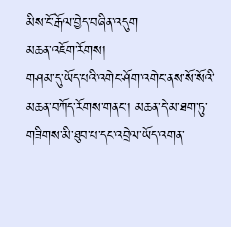མིས་ངོ་རྒོལ་བྱེད་བཞིན་འདུག
མཆན་འཇོག་རོགས།
གཤམ་དུ་ཡོད་པའི་འགེང་ཤོག་འགེང་ནས་སོ་སོའི་མཆན་བཀོད་རོགས་གནང་། མཆན་དེ་མ་ཐག་ཏུ་གཟིགས་མི་ཐུབ་པ་དང་འབྲེལ་ཡོད་འགན་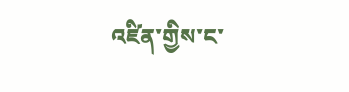འཛིན་གྱིས་ང་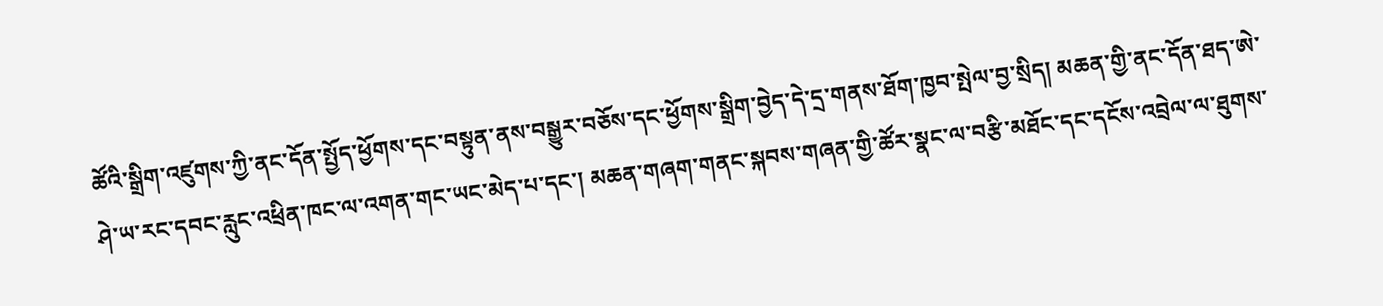ཚོའི་སྒྲིག་འཛུགས་ཀྱི་ནང་དོན་སྤྱོད་ཕྱོགས་དང་བསྟུན་ནས་བསྒྱུར་བཅོས་དང་ཕྱོགས་སྒྲིག་བྱེད་དེ་དྲ་གནས་ཐོག་ཁྱབ་སྤེལ་བྱ་སྲིད། མཆན་གྱི་ནང་དོན་ཐད་ཨེ་ཤེ་ཡ་རང་དབང་རླུང་འཕྲིན་ཁང་ལ་འགན་གང་ཡང་མེད་པ་དང་། མཆན་གཞག་གནང་སྐབས་གཞན་གྱི་ཚོར་སྣང་ལ་བརྩི་མཐོང་དང་དངོས་འབྲེལ་ལ་ཐུགས་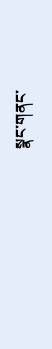སྣང་གནང་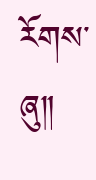རོགས་ཞུ༎